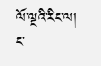ལོ་ལྔའི་རིང་ལ། ང་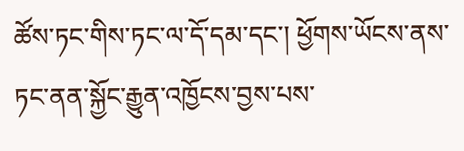ཚོས་ཏང་གིས་ཏང་ལ་དོ་དམ་དང་། ཕྱོགས་ཡོངས་ནས་ཏང་ནན་སྐྱོང་རྒྱུན་འཁྱོངས་བྱས་པས་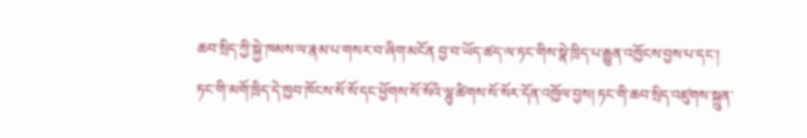ཆབ་སྲིད་ཀྱི་སྐྱེ་ཁམས་ལ་རྣམ་པ་གསར་བ་ཞིག་མངོན བྱ་བ་ཡོད་ཚད་ལ་ཏང་གིས་སྣེ་ཁྲིད་པ་རྒྱུན་འཁྱོངས་བྱས་པ་དང་། ཏང་གི་མགོ་ཁྲིད་དེ་ཁྱབ་ཁོངས་སོ་སོ་དང་ཕྱོགས་སོ་སོའི་ལྷུ་ཚིགས་སོ་སོར་དོན་འཁྱོལ་བྱས། ཏང་གི་ཆབ་སྲིད་འཛུགས་སྐྲུན་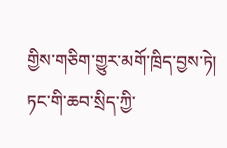གྱིས་གཅིག་གྱུར་མགོ་ཁྲིད་བྱས་ཏེ། ཏང་གི་ཆབ་སྲིད་ཀྱི་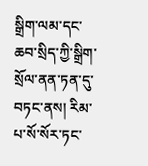སྒྲིག་ལམ་དང་ཆབ་སྲིད་ཀྱི་སྒྲིག་སྲོལ་ནན་ཏན་དུ་བཏང་ནས། རིམ་པ་སོ་སོར་ཏང་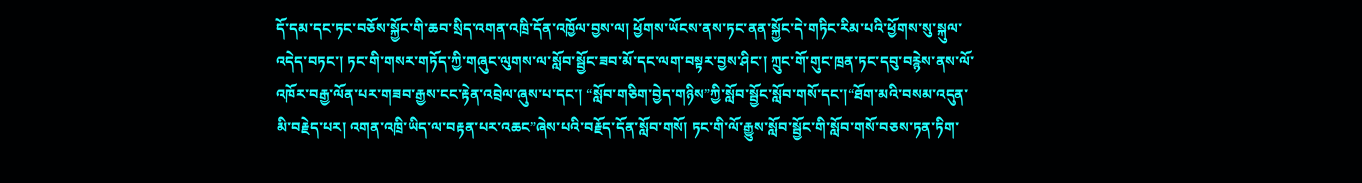དོ་དམ་དང་ཏང་བཅོས་སྐྱོང་གི་ཆབ་སྲིད་འགན་འཁྲི་དོན་འཁྱོལ་བྱས་ལ། ཕྱོགས་ཡོངས་ནས་ཏང་ནན་སྐྱོང་དེ་གཏིང་རིམ་པའི་ཕྱོགས་སུ་སྐུལ་འདེད་བཏང་། ཏང་གི་གསར་གཏོད་ཀྱི་གཞུང་ལུགས་ལ་སློབ་སྦྱོང་ཟབ་མོ་དང་ལག་བསྟར་བྱས་ཤིང་། ཀྲུང་གོ་གུང་ཁྲན་ཏང་དབུ་བརྙེས་ནས་ལོ་འཁོར་བརྒྱ་ལོན་པར་གཟབ་རྒྱས་ངང་རྟེན་འབྲེལ་ཞུས་པ་དང་། “སློབ་གཅིག་བྱེད་གཉིས”ཀྱི་སློབ་སྦྱོང་སློབ་གསོ་དང་།“ཐོག་མའི་བསམ་འདུན་མི་བརྗེད་པར། འགན་འཁྲི་ཡིད་ལ་བརྟན་པར་འཆང”ཞེས་པའི་བརྗོད་དོན་སློབ་གསོ། ཏང་གི་ལོ་རྒྱུས་སློབ་སྦྱོང་གི་སློབ་གསོ་བཅས་ཏན་ཏིག་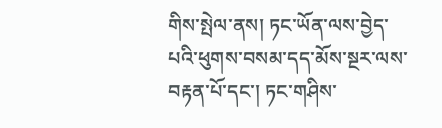གིས་སྤེལ་ནས། ཏང་ཡོན་ལས་བྱེད་པའི་ཕུགས་བསམ་དད་མོས་སྔར་ལས་བརྟན་པོ་དང་། ཏང་གཤིས་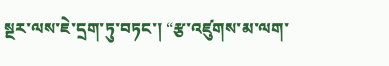སྔར་ལས་ཇེ་དྲག་ཏུ་བཏང་། “རྩ་འཛུགས་མ་ལག་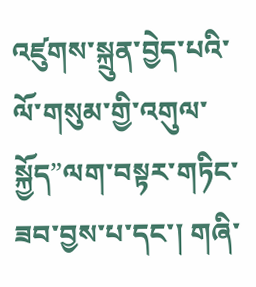འཛུགས་སྐྲུན་བྱེད་པའི་ལོ་གསུམ་གྱི་འགུལ་སྐྱོད”ལག་བསྟར་གཏིང་ཟབ་བྱས་པ་དང་། གཞི་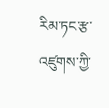རིམ་ཏང་རྩ་འཛུགས་ཀྱི་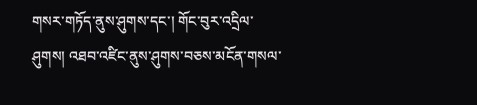གསར་གཏོད་ནུས་ཤུགས་དང་། གོང་བུར་འདྲིལ་ཤུགས། འཐབ་འཛིང་ནུས་ཤུགས་བཅས་མངོན་གསལ་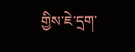གྱིས་ཇེ་དྲག་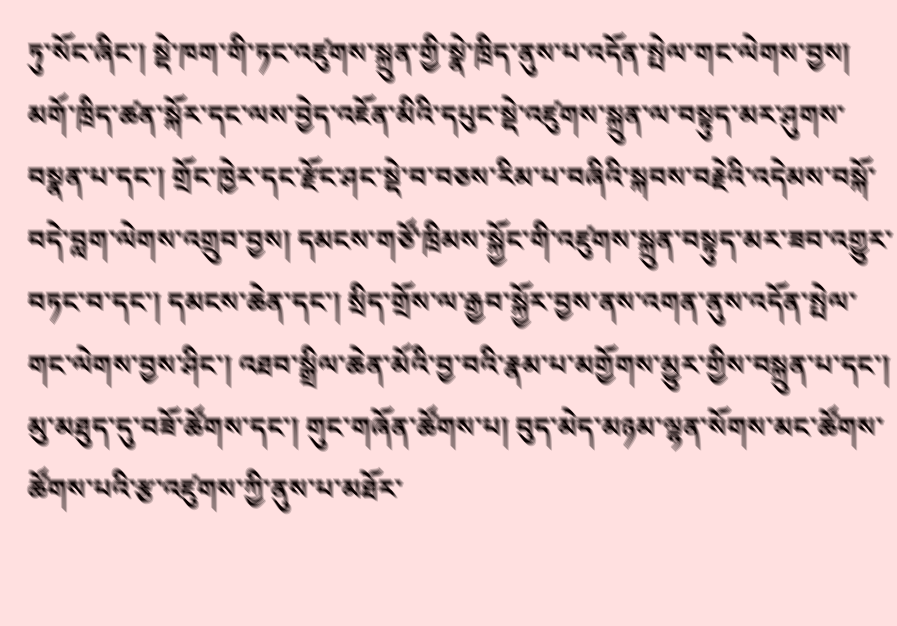ཏུ་སོང་ཞིང་། སྡེ་ཁག་གི་ཏང་འཛུགས་སྐྲུན་གྱི་སྣེ་ཁྲིད་ནུས་པ་འདོན་སྤེལ་གང་ལེགས་བྱས། མགོ་ཁྲིད་ཚན་སྐོར་དང་ལས་བྱེད་འཇོན་མིའི་དཔུང་སྡེ་འཛུགས་སྐྲུན་ལ་བསྟུད་མར་ཤུགས་བསྣན་པ་དང་། གྲོང་ཁྱེར་དང་རྫོང་ཤང་སྡེ་བ་བཅས་རིམ་པ་བཞིའི་སྐབས་བརྗེའི་འདེམས་བསྐོ་བདེ་བླག་ལེགས་འགྲུབ་བྱས། དམངས་གཙོ་ཁྲིམས་སྐྱོང་གི་འཛུགས་སྐྲུན་བསྟུད་མར་ཟབ་འགྱུར་བཏང་བ་དང་། དམངས་ཆེན་དང་། སྲིད་གྲོས་ལ་རྒྱབ་སྐྱོར་བྱས་ནས་འགན་ནུས་འདོན་སྤེལ་གང་ལེགས་བྱས་ཤིང་། འཐབ་སྒྲིལ་ཆེན་མོའི་བྱ་བའི་རྣམ་པ་མགྱོགས་མྱུར་གྱིས་བསྐྲུན་པ་དང་། མུ་མཐུད་དུ་བཟོ་ཚོགས་དང་། གུང་གཞོན་ཚོགས་པ། བུད་མེད་མཉམ་ལྷན་སོགས་མང་ཚོགས་ཚོགས་པའི་རྩ་འཛུགས་ཀྱི་ནུས་པ་མཐོར་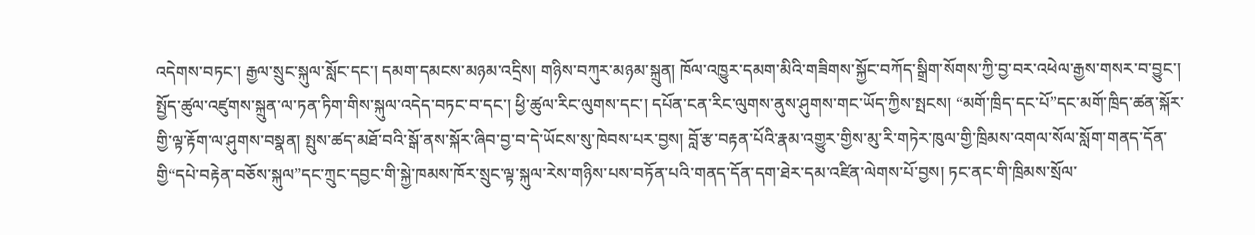འདེགས་བཏང་། རྒྱལ་སྲུང་སྐུལ་སློང་དང་། དམག་དམངས་མཉམ་འདྲིས། གཉིས་བཀུར་མཉམ་སྐྲུན། ཁོལ་འཁྱུར་དམག་མིའི་གཟིགས་སྐྱོང་བཀོད་སྒྲིག་སོགས་ཀྱི་བྱ་བར་འཕེལ་རྒྱས་གསར་བ་བྱུང་། སྤྱོད་ཚུལ་འཛུགས་སྐྲུན་ལ་ཏན་ཏིག་གིས་སྐུལ་འདེད་བཏང་བ་དང་། ཕྱི་ཚུལ་རིང་ལུགས་དང་། དཔོན་ངན་རིང་ལུགས་ནུས་ཤུགས་གང་ཡོད་ཀྱིས་སྤངས། “མགོ་ཁྲིད་དང་པོ”དང་མགོ་ཁྲིད་ཚན་སྐོར་གྱི་ལྟ་རྟོག་ལ་ཤུགས་བསྣན། སྤུས་ཚད་མཐོ་བའི་སྒོ་ནས་སྐོར་ཞིབ་བྱ་བ་དེ་ཡོངས་སུ་ཁེབས་པར་བྱས། བློ་རྩ་བརྟན་པོའི་རྣམ་འགྱུར་གྱིས་མུ་རི་གཏེར་ཁུལ་གྱི་ཁྲིམས་འགལ་སོལ་སློག་གནད་དོན་གྱི“དཔེ་བརྟེན་བཅོས་སྐུལ”དང་ཀྲུང་དབྱང་གི་སྐྱེ་ཁམས་ཁོར་སྲུང་ལྟ་སྐུལ་རེས་གཉིས་པས་བཏོན་པའི་གནད་དོན་དག་ཐེར་དམ་འཛིན་ལེགས་པོ་བྱས། ཏང་ནང་གི་ཁྲིམས་སྲོལ་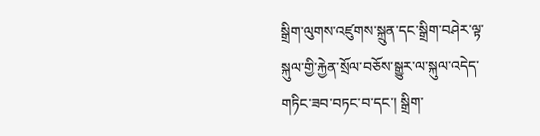སྒྲིག་ལུགས་འཛུགས་སྐྲུན་དང་སྒྲིག་བཤེར་ལྟ་སྐུལ་གྱི་རྐྱེན་སྲོལ་བཅོས་སྒྱུར་ལ་སྐུལ་འདེད་གཏིང་ཟབ་བཏང་བ་དང་། སྒྲིག་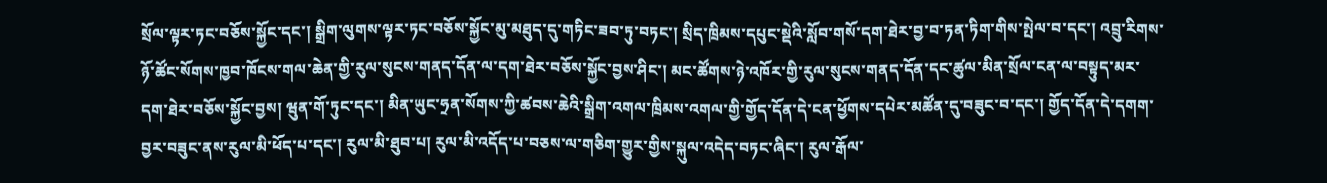སྲོལ་ལྟར་ཏང་བཅོས་སྐྱོང་དང་། སྒྲིག་ལུགས་ལྟར་ཏང་བཅོས་སྐྱོང་མུ་མཐུད་དུ་གཏིང་ཟབ་ཏུ་བཏང་། སྲིད་ཁྲིམས་དཔུང་སྡེའི་སློབ་གསོ་དག་ཐེར་བྱ་བ་ཏན་ཏིག་གིས་སྤེལ་བ་དང་། འབྲུ་རིགས་ཉོ་ཚོང་སོགས་ཁྱབ་ཁོངས་གལ་ཆེན་གྱི་རུལ་སུངས་གནད་དོན་ལ་དག་ཐེར་བཅོས་སྐྱོང་བྱས་ཤིང་། མང་ཚོགས་ཉེ་འཁོར་གྱི་རུལ་སུངས་གནད་དོན་དང་ཚུལ་མིན་སྲོལ་ངན་ལ་བསྟུད་མར་དག་ཐེར་བཅོས་སྐྱོང་བྱས། ཝུན་གོ་ཏུང་དང་། མིན་ཡུང་ཧྲན་སོགས་ཀྱི་ཚབས་ཆེའི་སྒྲིག་འགལ་ཁྲིམས་འགལ་གྱི་གྱོད་དོན་དེ་ངན་ཕྱོགས་དཔེར་མཚོན་དུ་བཟུང་བ་དང་། གྱོད་དོན་དེ་དགག་བྱར་བཟུང་ནས་རུལ་མི་ཕོད་པ་དང་། རུལ་མི་ཐུབ་པ། རུལ་མི་འདོད་པ་བཅས་ལ་གཅིག་གྱུར་གྱིས་སྐུལ་འདེད་བཏང་ཞིང་། རུལ་རྒོལ་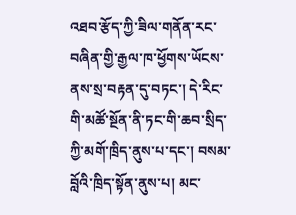འཐབ་རྩོད་ཀྱི་ཟིལ་གནོན་རང་བཞིན་གྱི་རྒྱལ་ཁ་ཕྱོགས་ཡོངས་ནས་སྲ་བརྟན་དུ་བཏང་། དེ་རིང་གི་མཚོ་སྔོན་ནི་ཏང་གི་ཆབ་སྲིད་ཀྱི་མགོ་ཁྲིད་ནུས་པ་དང་། བསམ་བློའི་ཁྲིད་སྟོན་ནུས་པ། མང་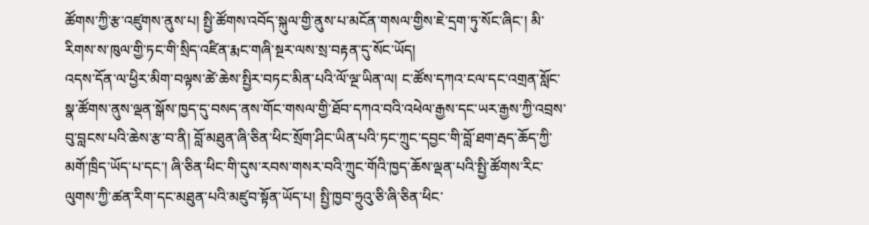ཚོགས་ཀྱི་རྩ་འཛུགས་ནུས་པ། སྤྱི་ཚོགས་འབོད་སྐུལ་གྱི་ནུས་པ་མངོན་གསལ་གྱིས་ཇེ་དྲག་ཏུ་སོང་ཞིང་། མི་རིགས་ས་ཁུལ་གྱི་ཏང་གི་སྲིད་འཛིན་རྨང་གཞི་སྔར་ལས་སྲ་བརྟན་དུ་སོང་ཡོད།
འདས་དོན་ལ་ཕྱིར་མིག་བལྟས་ཚེ་ཆེས་སྤྱིར་བཏང་མིན་པའི་ལོ་ལྔ་ཡིན་ལ། ང་ཚོས་དཀའ་ངལ་དང་འགྲན་སློང་སྣ་ཚོགས་ནུས་ལྡན་སྒོས་ཁྱད་དུ་བསད་ནས་གོང་གསལ་གྱི་ཐོབ་དཀའ་བའི་འཕེལ་རྒྱས་དང་ཡར་རྒྱས་ཀྱི་འབྲས་བུ་བླངས་པའི་ཆེས་རྩ་བ་ནི། བློ་མཐུན་ཞི་ཅིན་ཕིང་སྲོག་ཤིང་ཡིན་པའི་ཏང་ཀྲུང་དབྱང་གི་བློ་ཐག་རྦད་ཆོད་ཀྱི་མགོ་ཁྲིད་ཡོད་པ་དང་། ཞི་ཅིན་ཕིང་གི་དུས་རབས་གསར་བའི་ཀྲུང་གོའི་ཁྱད་ཆོས་ལྡན་པའི་སྤྱི་ཚོགས་རིང་ལུགས་ཀྱི་ཚན་རིག་དང་མཐུན་པའི་མཛུབ་སྟོན་ཡོད་པ། སྤྱི་ཁྱབ་ཧྲུའུ་ཅི་ཞི་ཅིན་ཕིང་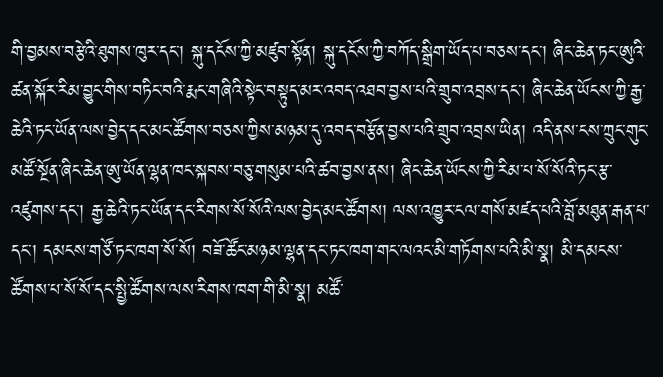གི་བྱམས་བརྩེའི་ཐུགས་ཁུར་དང་། སྐུ་དངོས་ཀྱི་མཛུབ་སྟོན། སྐུ་དངོས་ཀྱི་བཀོད་སྒྲིག་ཡོད་པ་བཅས་དང་། ཞིང་ཆེན་ཏང་ཨུའི་ཚན་སྐོར་རིམ་བྱུང་གིས་བཏིང་བའི་རྨང་གཞིའི་སྟེང་བསྟུད་མར་འབད་འཐབ་བྱས་པའི་གྲུབ་འབྲས་དང་། ཞིང་ཆེན་ཡོངས་ཀྱི་རྒྱ་ཆེའི་ཏང་ཡོན་ལས་བྱེད་དང་མང་ཚོགས་བཅས་ཀྱིས་མཉམ་དུ་འབད་བརྩོན་བྱས་པའི་གྲུབ་འབྲས་ཡིན། འདི་ནས་ངས་ཀྲུང་གུང་མཚོ་སྔོན་ཞིང་ཆེན་ཨུ་ཡོན་ལྷན་ཁང་སྐབས་བཅུ་གསུམ་པའི་ཚབ་བྱས་ནས། ཞིང་ཆེན་ཡོངས་ཀྱི་རིམ་པ་སོ་སོའི་ཏང་རྩ་འཛུགས་དང་། རྒྱ་ཆེའི་ཏང་ཡོན་དང་རིགས་སོ་སོའི་ལས་བྱེད་མང་ཚོགས། ལས་འཁྱུར་ངལ་གསོ་མཛད་པའི་བློ་མཐུན་རྒན་པ་དང་། དམངས་གཙོ་ཏང་ཁག་སོ་སོ། བཟོ་ཚོང་མཉམ་ལྷན་དང་ཏང་ཁག་གང་ལའང་མི་གཏོགས་པའི་མི་སྣ། མི་དམངས་ཚོགས་པ་སོ་སོ་དང་སྤྱི་ཚོགས་ལས་རིགས་ཁག་གི་མི་སྣ། མཚོ་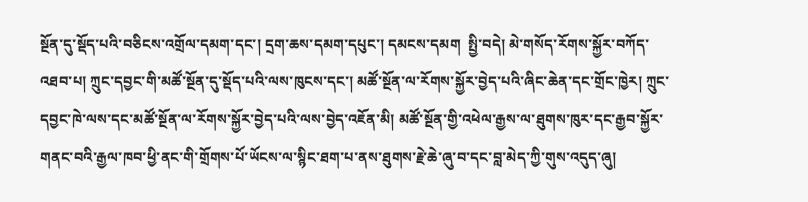སྔོན་དུ་སྡོད་པའི་བཅིངས་འགྲོལ་དམག་དང་། དྲག་ཆས་དམག་དཔུང་། དམངས་དམག  སྤྱི་བདེ། མེ་གསོད་རོགས་སྐྱོར་བཀོད་འཐབ་པ། ཀྲུང་དབྱང་གི་མཚོ་སྔོན་དུ་སྡོད་པའི་ལས་ཁུངས་དང་། མཚོ་སྔོན་ལ་རོགས་སྐྱོར་བྱེད་པའི་ཞིང་ཆེན་དང་གྲོང་ཁྱེར། ཀྲུང་དབྱང་ཁེ་ལས་དང་མཚོ་སྔོན་ལ་རོགས་སྐྱོར་བྱེད་པའི་ལས་བྱེད་འཇོན་མི། མཚོ་སྔོན་གྱི་འཕེལ་རྒྱས་ལ་ཐུགས་ཁུར་དང་རྒྱབ་སྐྱོར་གནང་བའི་རྒྱལ་ཁབ་ཕྱི་ནང་གི་གྲོགས་པོ་ཡོངས་ལ་སྙིང་ཐག་པ་ནས་ཐུགས་རྗེ་ཆེ་ཞུ་བ་དང་བླ་མེད་ཀྱི་གུས་འདུད་ཞུ།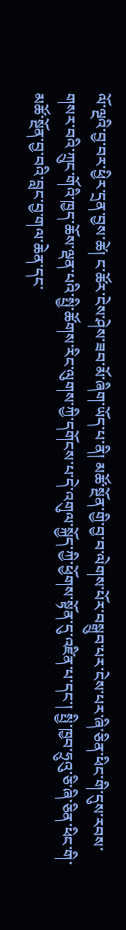ལོ་ལྔའི་བྱ་བར་ཕྱིར་དྲན་བྱས་ཚེ། ང་ཚོར་ངེས་ཤེས་ཟབ་མོ་ཞིག་ཡོད་པ་ནི། མཚོ་སྔོན་གྱི་བྱ་བ་ལེགས་པོར་བསྒྲུབ་པར་ངེས་པར་ཞི་ཅིན་ཕིང་གི་དུས་རབས་གསར་བའི་ཀྲུང་གོའི་ཁྱད་ཆོས་ལྡན་པའི་སྤྱི་ཚོགས་རིང་ལུགས་ཀྱི་དགོངས་པ་དེ་འགུལ་སྐྱོད་ཀྱི་ཕྱོགས་སྟོན་དུ་འཛིན་པ་དང་། སྤྱི་ཁྱབ་ཧྲུའུ་ཅི་ཞི་ཅིན་ཕིང་གི་མཚོ་སྔོན་བྱ་བའི་བླང་བྱ་གལ་ཆེན་དང་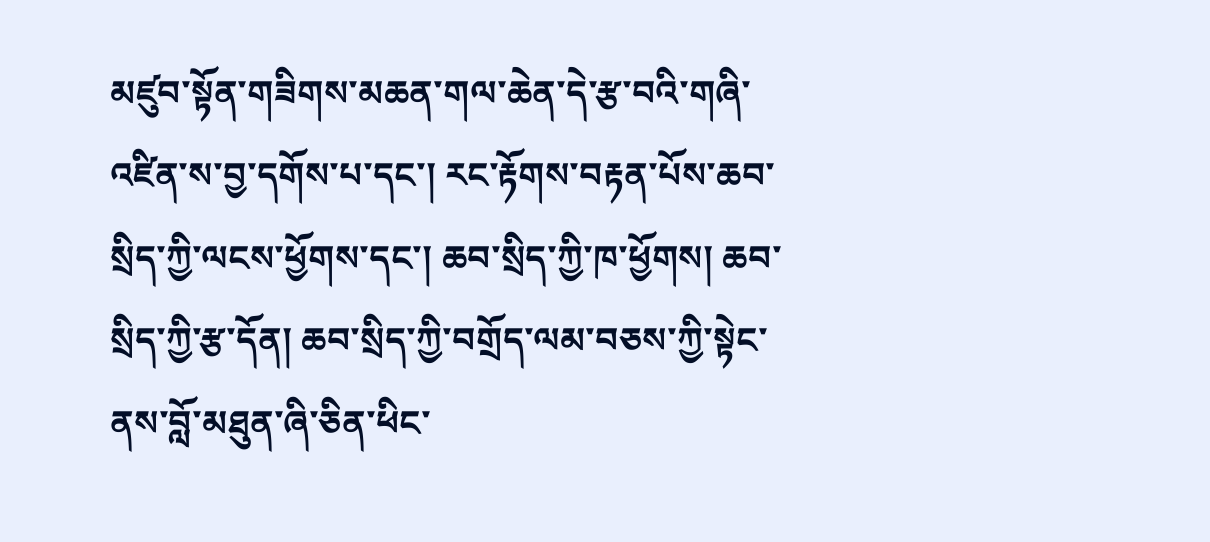མཛུབ་སྟོན་གཟིགས་མཆན་གལ་ཆེན་དེ་རྩ་བའི་གཞི་འཛིན་ས་བྱ་དགོས་པ་དང་། རང་རྟོགས་བརྟན་པོས་ཆབ་སྲིད་ཀྱི་ལངས་ཕྱོགས་དང་། ཆབ་སྲིད་ཀྱི་ཁ་ཕྱོགས། ཆབ་སྲིད་ཀྱི་རྩ་དོན། ཆབ་སྲིད་ཀྱི་བགྲོད་ལམ་བཅས་ཀྱི་སྟེང་ནས་བློ་མཐུན་ཞི་ཅིན་ཕིང་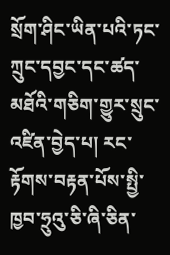སྲོག་ཤིང་ཡིན་པའི་ཏང་ཀྲུང་དབྱང་དང་ཚད་མཐོའི་གཅིག་གྱུར་སྲུང་འཛིན་བྱེད་པ། རང་རྟོགས་བརྟན་པོས་སྤྱི་ཁྱབ་ཧྲུའུ་ཅི་ཞི་ཅིན་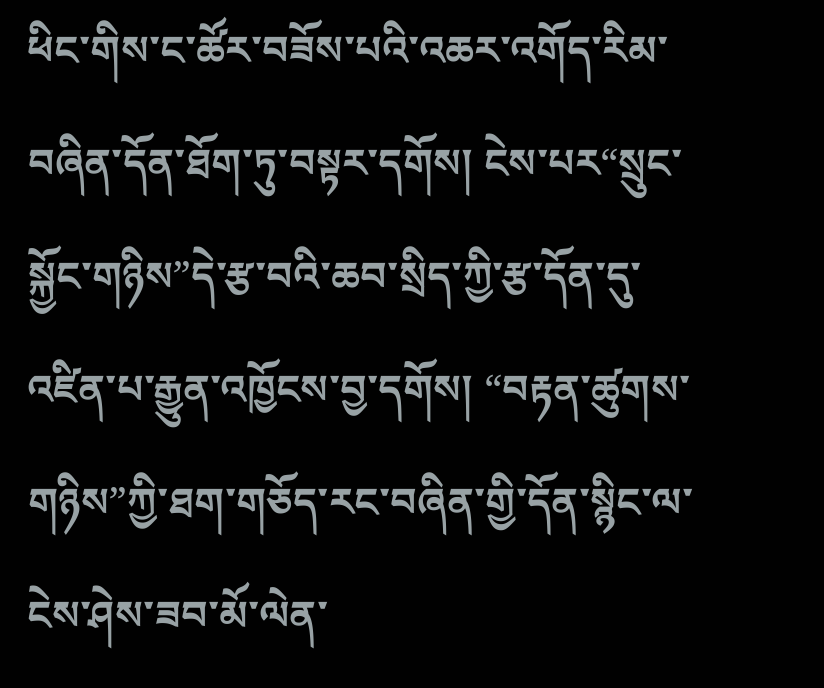ཕིང་གིས་ང་ཚོར་བཟོས་པའི་འཆར་འགོད་རིམ་བཞིན་དོན་ཐོག་ཏུ་བསྟར་དགོས། ངེས་པར“སྲུང་སྐྱོང་གཉིས”དེ་རྩ་བའི་ཆབ་སྲིད་ཀྱི་རྩ་དོན་དུ་འཛིན་པ་རྒྱུན་འཁྱོངས་བྱ་དགོས། “བརྟན་ཚུགས་གཉིས”ཀྱི་ཐག་གཅོད་རང་བཞིན་གྱི་དོན་སྙིང་ལ་ངེས་ཤེས་ཟབ་མོ་ལེན་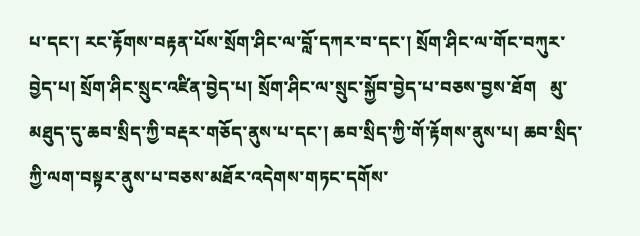པ་དང་། རང་རྟོགས་བརྟན་པོས་སྲོག་ཤིང་ལ་བློ་དཀར་བ་དང་། སྲོག་ཤིང་ལ་གོང་བཀུར་བྱེད་པ། སྲོག་ཤིང་སྲུང་འཛིན་བྱེད་པ། སྲོག་ཤིང་ལ་སྲུང་སྐྱོབ་བྱེད་པ་བཅས་བྱས་ཐོག   མུ་མཐུད་དུ་ཆབ་སྲིད་ཀྱི་བརྡར་གཅོད་ནུས་པ་དང་། ཆབ་སྲིད་ཀྱི་གོ་རྟོགས་ནུས་པ། ཆབ་སྲིད་ཀྱི་ལག་བསྟར་ནུས་པ་བཅས་མཐོར་འདེགས་གཏང་དགོས་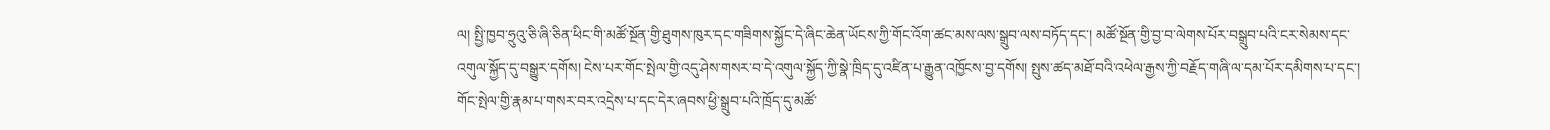ལ། སྤྱི་ཁྱབ་ཧྲུའུ་ཅི་ཞི་ཅིན་ཕིང་གི་མཚོ་སྔོན་གྱི་ཐུགས་ཁུར་དང་གཟིགས་སྐྱོང་དེ་ཞིང་ཆེན་ཡོངས་ཀྱི་གོང་འོག་ཚང་མས་ལས་སྒྲུབ་ལས་བཏོད་དང་། མཚོ་སྔོན་གྱི་བྱ་བ་ལེགས་པོར་བསྒྲུབ་པའི་ངར་སེམས་དང་འགུལ་སྐྱོད་དུ་བསྒྱུར་དགོས། ངེས་པར་གོང་སྤེལ་གྱི་འདུ་ཤེས་གསར་བ་དེ་འགུལ་སྐྱོད་ཀྱི་སྣེ་ཁྲིད་དུ་འཛིན་པ་རྒྱུན་འཁྱོངས་བྱ་དགོས། སྤུས་ཚད་མཐོ་བའི་འཕེལ་རྒྱས་ཀྱི་བརྗོད་གཞི་ལ་དམ་པོར་དམིགས་པ་དང་། གོང་སྤེལ་གྱི་རྣམ་པ་གསར་བར་འདྲེས་པ་དང་དེར་ཞབས་ཕྱི་སྒྲུབ་པའི་ཁྲོད་དུ་མཚོ་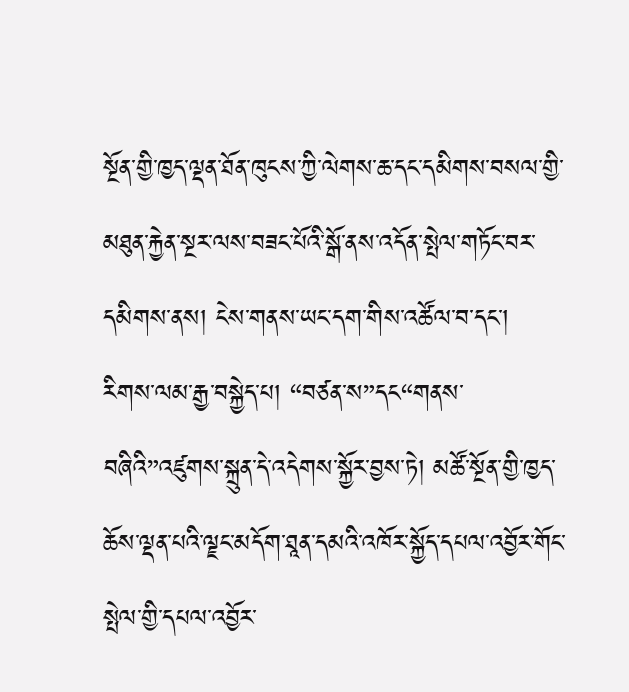སྔོན་གྱི་ཁྱད་ལྡན་ཐོན་ཁུངས་ཀྱི་ལེགས་ཆ་དང་དམིགས་བསལ་གྱི་མཐུན་རྐྱེན་སྔར་ལས་བཟང་པོའི་སྒོ་ནས་འདོན་སྤེལ་གཏོང་བར་དམིགས་ནས། ངེས་གནས་ཡང་དག་གིས་འཚོལ་བ་དང་། རིགས་ལམ་རྒྱ་བསྐྱེད་པ། “བཙན་ས”དང“གནས་བཞིའི”འཛུགས་སྐྲུན་དེ་འདེགས་སྐྱོར་བྱས་ཏེ། མཚོ་སྔོན་གྱི་ཁྱད་ཆོས་ལྡན་པའི་ལྗང་མདོག་ཐཱན་དམའི་འཁོར་སྐྱོད་དཔལ་འབྱོར་གོང་སྤེལ་གྱི་དཔལ་འབྱོར་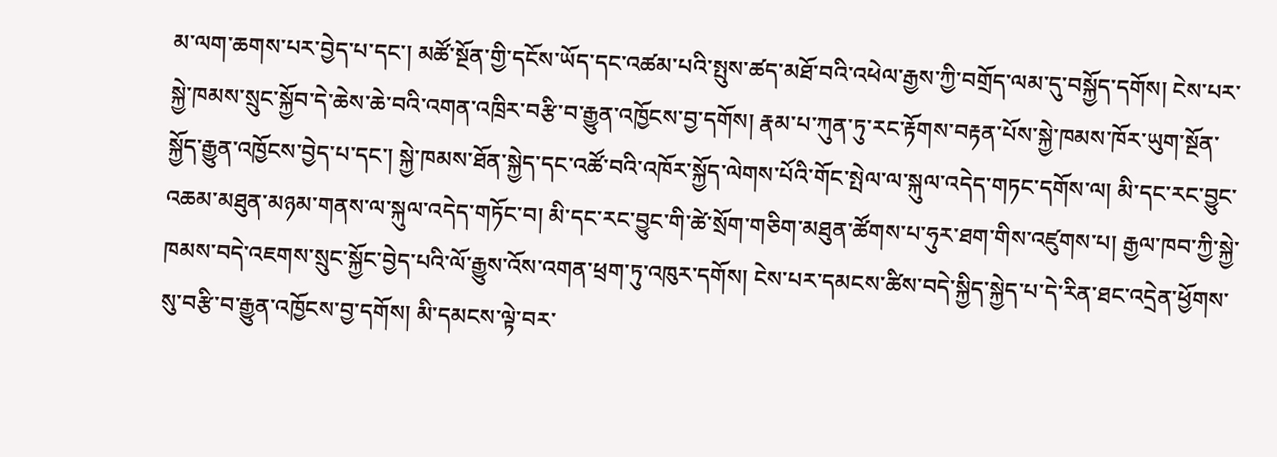མ་ལག་ཆགས་པར་བྱེད་པ་དང་། མཚོ་སྔོན་གྱི་དངོས་ཡོད་དང་འཚམ་པའི་སྤུས་ཚད་མཐོ་བའི་འཕེལ་རྒྱས་ཀྱི་བགྲོད་ལམ་དུ་བསྐྱོད་དགོས། ངེས་པར་སྐྱེ་ཁམས་སྲུང་སྐྱོབ་དེ་ཆེས་ཆེ་བའི་འགན་འཁྲིར་བརྩི་བ་རྒྱུན་འཁྱོངས་བྱ་དགོས། རྣམ་པ་ཀུན་ཏུ་རང་རྟོགས་བརྟན་པོས་སྐྱེ་ཁམས་ཁོར་ཡུག་སྔོན་སྐྱོད་རྒྱུན་འཁྱོངས་བྱེད་པ་དང་། སྐྱེ་ཁམས་ཐོན་སྐྱེད་དང་འཚོ་བའི་འཁོར་སྐྱོད་ལེགས་པོའི་གོང་སྤེལ་ལ་སྐུལ་འདེད་གཏང་དགོས་ལ། མི་དང་རང་བྱུང་འཆམ་མཐུན་མཉམ་གནས་ལ་སྐུལ་འདེད་གཏོང་བ། མི་དང་རང་བྱུང་གི་ཚེ་སྲོག་གཅིག་མཐུན་ཚོགས་པ་ཧུར་ཐག་གིས་འཛུགས་པ། རྒྱལ་ཁབ་ཀྱི་སྐྱེ་ཁམས་བདེ་འཇགས་སྲུང་སྐྱོང་བྱེད་པའི་ལོ་རྒྱུས་འོས་འགན་ཕྲག་ཏུ་འཁུར་དགོས། ངེས་པར་དམངས་ཚིས་བདེ་སྐྱིད་སྐྱེད་པ་དེ་རིན་ཐང་འདྲེན་ཕྱོགས་སུ་བརྩི་བ་རྒྱུན་འཁྱོངས་བྱ་དགོས། མི་དམངས་ལྟེ་བར་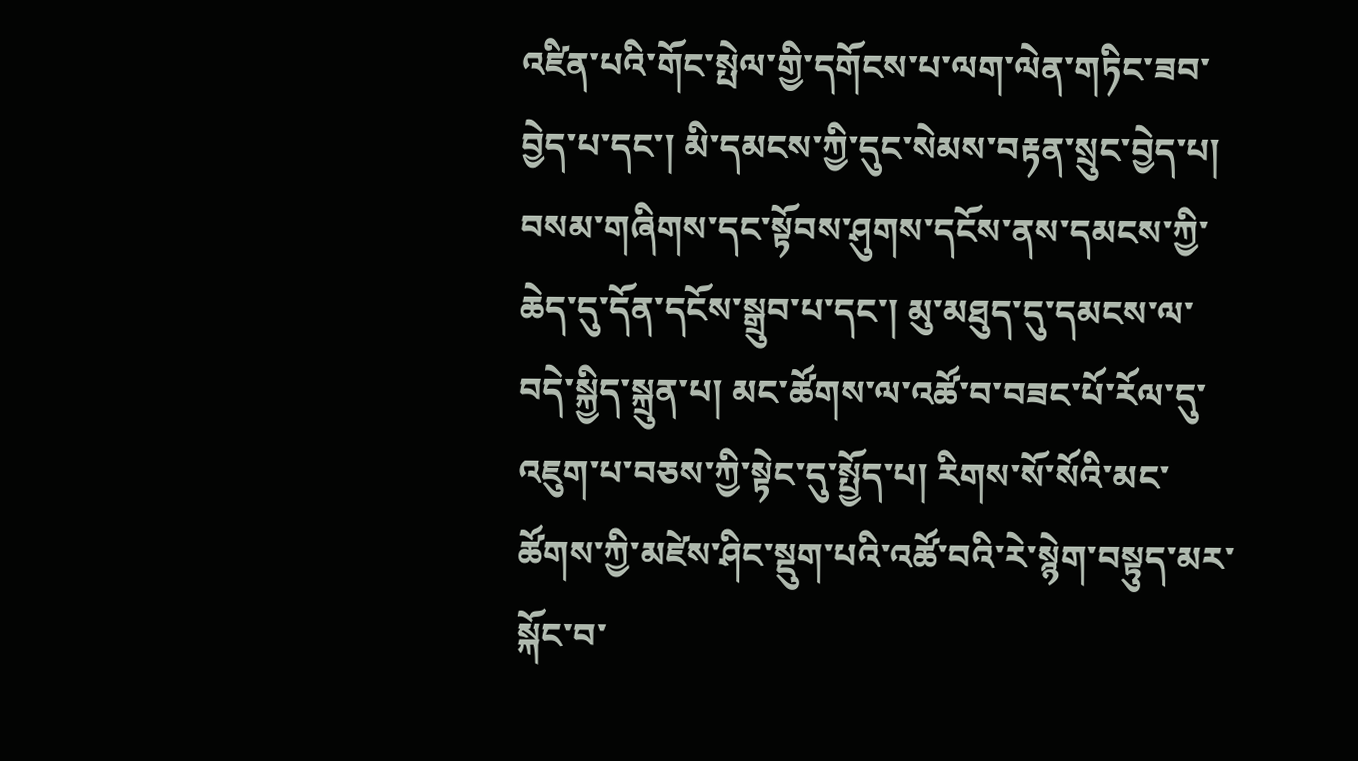འཛིན་པའི་གོང་སྤེལ་གྱི་དགོངས་པ་ལག་ལེན་གཏིང་ཟབ་བྱེད་པ་དང་། མི་དམངས་ཀྱི་དུང་སེམས་བརྟན་སྲུང་བྱེད་པ། བསམ་གཞིགས་དང་སྟོབས་ཤུགས་དངོས་ནས་དམངས་ཀྱི་ཆེད་དུ་དོན་དངོས་སྒྲུབ་པ་དང་། མུ་མཐུད་དུ་དམངས་ལ་བདེ་སྐྱིད་སྐྲུན་པ། མང་ཚོགས་ལ་འཚོ་བ་བཟང་པོ་རོལ་དུ་འཇུག་པ་བཅས་ཀྱི་སྟེང་དུ་སྤྱོད་པ། རིགས་སོ་སོའི་མང་ཚོགས་ཀྱི་མཛེས་ཤིང་སྡུག་པའི་འཚོ་བའི་རེ་སྙེག་བསྟུད་མར་སྐོང་བ་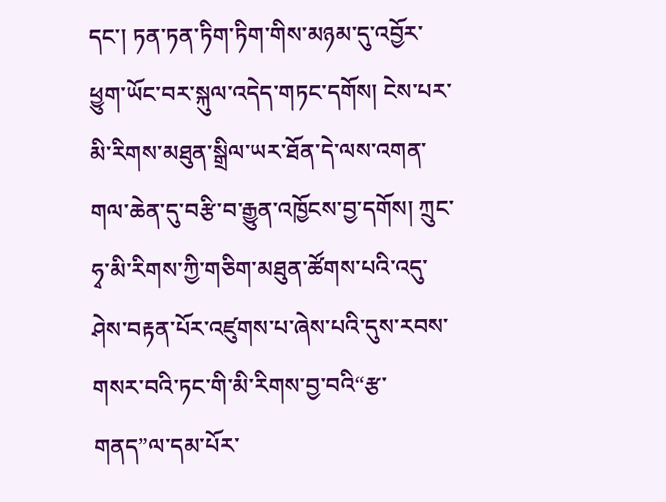དང་། ཏན་ཏན་ཏིག་ཏིག་གིས་མཉམ་དུ་འབྱོར་ཕྱུག་ཡོང་བར་སྐུལ་འདེད་གཏང་དགོས། ངེས་པར་མི་རིགས་མཐུན་སྒྲིལ་ཡར་ཐོན་དེ་ལས་འགན་གལ་ཆེན་དུ་བརྩི་བ་རྒྱུན་འཁྱོངས་བྱ་དགོས། ཀྲུང་ཧྭ་མི་རིགས་ཀྱི་གཅིག་མཐུན་ཚོགས་པའི་འདུ་ཤེས་བརྟན་པོར་འཛུགས་པ་ཞེས་པའི་དུས་རབས་གསར་བའི་ཏང་གི་མི་རིགས་བྱ་བའི“རྩ་གནད”ལ་དམ་པོར་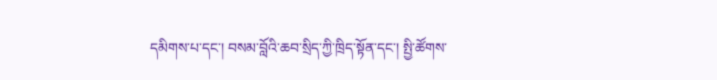དམིགས་པ་དང་། བསམ་བློའི་ཆབ་སྲིད་ཀྱི་ཁྲིད་སྟོན་དང་། སྤྱི་ཚོགས་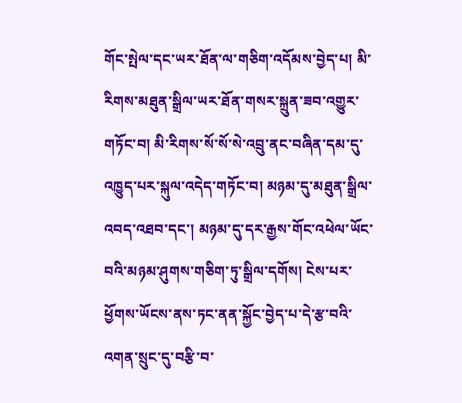གོང་སྤེལ་དང་ཡར་ཐོན་ལ་གཅིག་འདོམས་བྱེད་པ། མི་རིགས་མཐུན་སྒྲིལ་ཡར་ཐོན་གསར་སྐྲུན་ཟབ་འགྱུར་གཏོང་བ། མི་རིགས་སོ་སོ་སེ་འབྲུ་ནང་བཞིན་དམ་དུ་འཁྱུད་པར་སྐུལ་འདེད་གཏོང་བ། མཉམ་དུ་མཐུན་སྒྲིལ་འབད་འཐབ་དང་། མཉམ་དུ་དར་རྒྱས་གོང་འཕེལ་ཡོང་བའི་མཉམ་ཤུགས་གཅིག་ཏུ་སྒྲིལ་དགོས། ངེས་པར་ཕྱོགས་ཡོངས་ནས་ཏང་ནན་སྐྱོང་བྱེད་པ་དེ་རྩ་བའི་འགན་སྲུང་དུ་བརྩི་བ་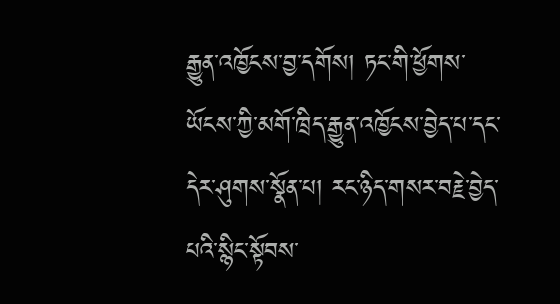རྒྱུན་འཁྱོངས་བྱ་དགོས། ཏང་གི་ཕྱོགས་ཡོངས་ཀྱི་མགོ་ཁྲིད་རྒྱུན་འཁྱོངས་བྱེད་པ་དང་དེར་ཤུགས་སྣོན་པ། རང་ཉིད་གསར་བརྗེ་བྱེད་པའི་སྙིང་སྟོབས་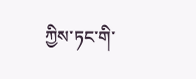ཀྱིས་ཏང་གི་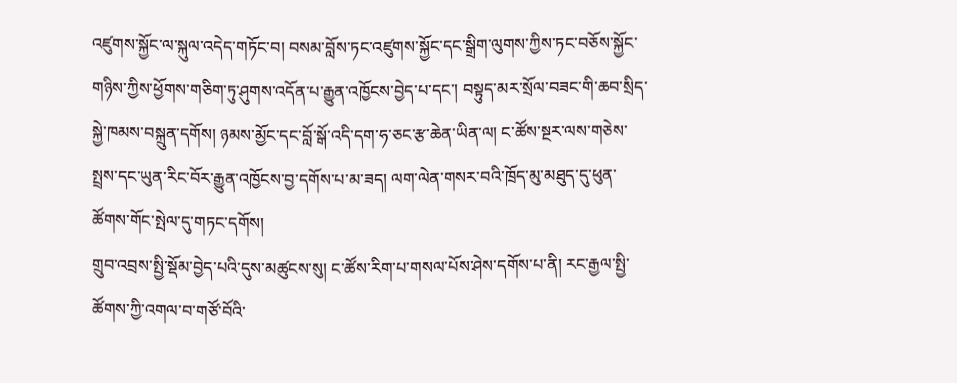འཛུགས་སྐྱོང་ལ་སྐུལ་འདེད་གཏོང་བ། བསམ་བློས་ཏང་འཛུགས་སྐྱོང་དང་སྒྲིག་ལུགས་ཀྱིས་ཏང་བཅོས་སྐྱོང་གཉིས་ཀྱིས་ཕྱོགས་གཅིག་ཏུ་ཤུགས་འདོན་པ་རྒྱུན་འཁྱོངས་བྱེད་པ་དང་། བསྟུད་མར་སྲོལ་བཟང་གི་ཆབ་སྲིད་སྐྱེ་ཁམས་བསྐྲུན་དགོས། ཉམས་མྱོང་དང་བློ་སྒོ་འདི་དག་ཧ་ཅང་རྩ་ཆེན་ཡིན་ལ། ང་ཚོས་སྔར་ལས་གཅེས་སྤྲས་དང་ཡུན་རིང་བོར་རྒྱུན་འཁྱོངས་བྱ་དགོས་པ་མ་ཟད། ལག་ལེན་གསར་བའི་ཁྲོད་མུ་མཐུད་དུ་ཕུན་ཚོགས་གོང་སྤེལ་དུ་གཏང་དགོས།
གྲུབ་འབྲས་སྤྱི་སྡོམ་བྱེད་པའི་དུས་མཚུངས་སུ། ང་ཚོས་རིག་པ་གསལ་པོས་ཤེས་དགོས་པ་ནི། རང་རྒྱལ་སྤྱི་ཚོགས་ཀྱི་འགལ་བ་གཙོ་བོའི་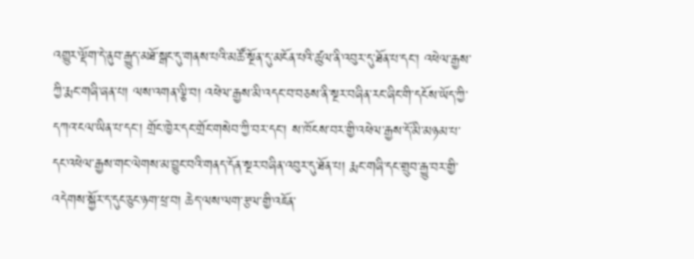འགྱུར་ལྡོག་དེ་ནུབ་རྒྱུད་མཐོ་སྒང་དུ་གནས་པའི་མཚོ་སྔོན་དུ་མངོན་པའི་ཚུལ་ནི་འབུར་དུ་ཐོན་པ་དང་། འཕེལ་རྒྱས་ཀྱི་རྨང་གཞི་ཞན་པ། ལས་འགན་ལྕི་བ། འཕེལ་རྒྱས་མི་འདང་བ་བཅས་ནི་སྔར་བཞིན་རང་ཞིང་གི་དངོས་ཡོད་ཀྱི་དཀའ་ངལ་ཡིན་པ་དང་། གྲོང་ཁྱེར་དང་གྲོང་གསེབ་ཀྱི་བར་དང་། ས་ཁོངས་བར་གྱི་འཕེལ་རྒྱས་དོ་མི་མཉམ་པ་དང་འཕེལ་རྒྱས་གང་ལེགས་མ་བྱུང་བའི་གནད་དོན་སྔར་བཞིན་འབུར་དུ་ཐོན་པ། རྨང་གཞི་དང་གྲུབ་རྒྱུ་བར་གྱི་འདེགས་སྐྱོར་ད་དུང་ཅུང་ཉག་ཕྲ་བ། ཆེད་ལས་ལག་རྩལ་གྱི་འཇོན་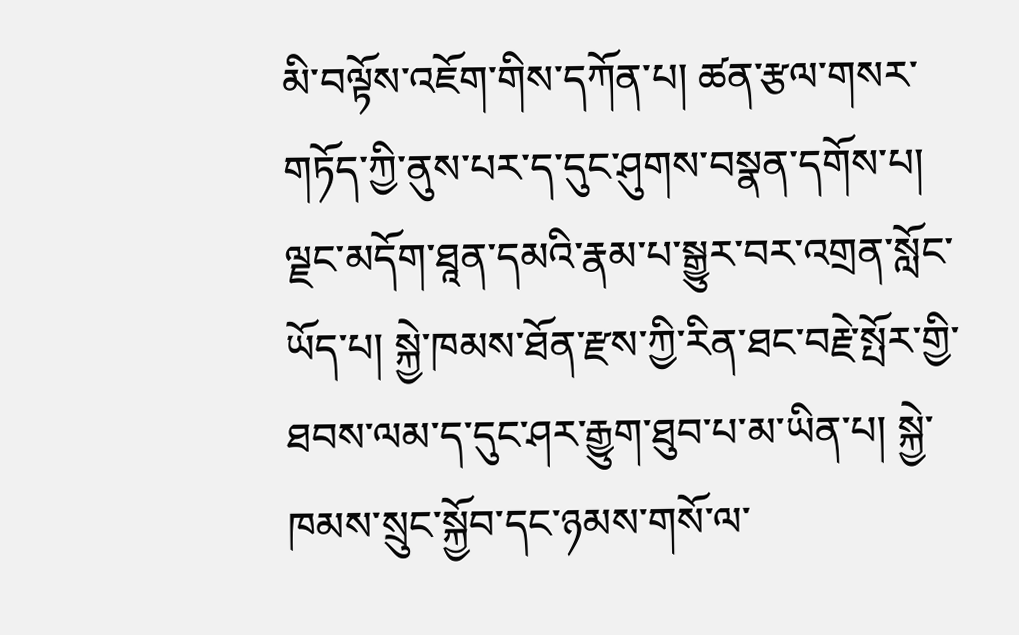མི་བལྟོས་འཇོག་གིས་དཀོན་པ། ཚན་རྩལ་གསར་གཏོད་ཀྱི་ནུས་པར་ད་དུང་ཤུགས་བསྣན་དགོས་པ།  ལྗང་མདོག་ཐཱན་དམའི་རྣམ་པ་སྒྱུར་བར་འགྲན་སློང་ཡོད་པ། སྐྱེ་ཁམས་ཐོན་རྫས་ཀྱི་རིན་ཐང་བརྗེ་སྤོར་གྱི་ཐབས་ལམ་ད་དུང་ཤར་རྒྱུག་ཐུབ་པ་མ་ཡིན་པ། སྐྱེ་ཁམས་སྲུང་སྐྱོབ་དང་ཉམས་གསོ་ལ་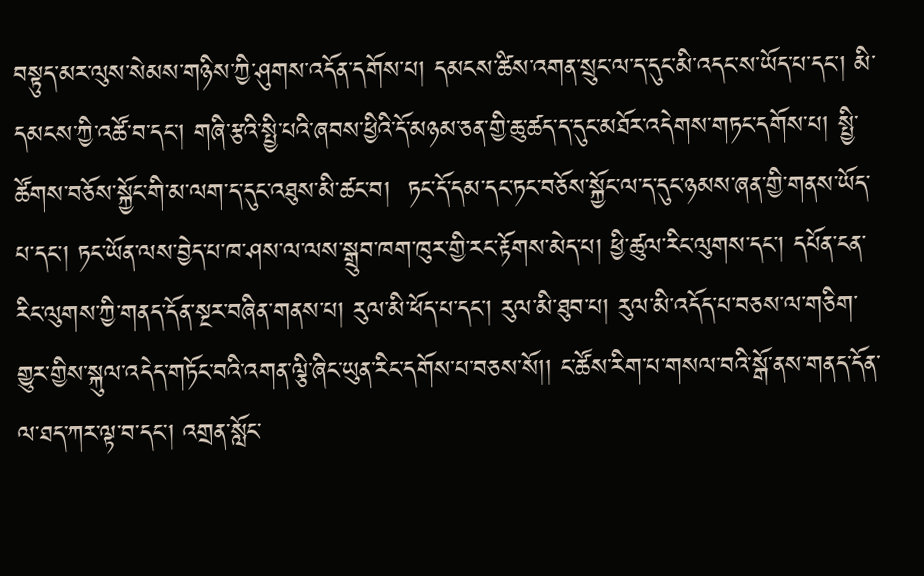བསྟུད་མར་ལུས་སེམས་གཉིས་ཀྱི་ཤུགས་འདོན་དགོས་པ། དམངས་ཚིས་འགན་སྲུང་ལ་ད་དུང་མི་འདང་ས་ཡོད་པ་དང་། མི་དམངས་ཀྱི་འཚོ་བ་དང་། གཞི་རྩའི་སྤྱི་པའི་ཞབས་ཕྱིའི་དོ་མཉམ་ཅན་གྱི་ཆུ་ཚད་ད་དུང་མཐོར་འདེགས་གཏང་དགོས་པ། སྤྱི་ཚོགས་བཅོས་སྐྱོང་གི་མ་ལག་ད་དུང་འཐུས་མི་ཚང་བ།  ཏང་དོ་དམ་དང་ཏང་བཅོས་སྐྱོང་ལ་ད་དུང་ཉམས་ཞན་གྱི་གནས་ཡོད་པ་དང་། ཏང་ཡོན་ལས་བྱེད་པ་ཁ་ཤས་ལ་ལས་སྒྲུབ་ཁག་ཁུར་གྱི་རང་རྟོགས་མེད་པ། ཕྱི་ཚུལ་རིང་ལུགས་དང་། དཔོན་ངན་རིང་ལུགས་ཀྱི་གནད་དོན་སྔར་བཞིན་གནས་པ། རུལ་མི་ཕོད་པ་དང་། རུལ་མི་ཐུབ་པ། རུལ་མི་འདོད་པ་བཅས་ལ་གཅིག་གྱུར་གྱིས་སྐུལ་འདེད་གཏོང་བའི་འགན་ལྕི་ཞིང་ཡུན་རིང་དགོས་པ་བཅས་སོ།། ང་ཚོས་རིག་པ་གསལ་བའི་སྒོ་ནས་གནད་དོན་ལ་ཐད་ཀར་ལྟ་བ་དང་། འགྲན་སློང་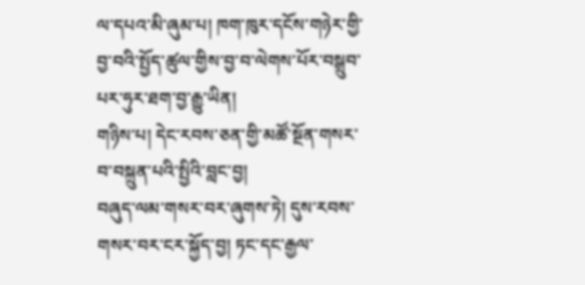ལ་དཔའ་མི་ཞུམ་པ། ཁག་ཁུར་དངོས་གཉེར་གྱི་བྱ་བའི་སྤྱོད་ཚུལ་གྱིས་བྱ་བ་ལེགས་པོར་བསྒྲུབ་པར་ཧུར་ཐག་བྱ་རྒྱུ་ཡིན།
གཉིས་པ། དེང་རབས་ཅན་གྱི་མཚོ་སྔོན་གསར་བ་བསྐྲུན་པའི་སྤྱིའི་བླང་བྱ།
བཞུད་ལམ་གསར་བར་ཞུགས་ཏེ། དུས་རབས་གསར་བར་ངར་སྐྱོད་བྱ། ཏང་དང་རྒྱལ་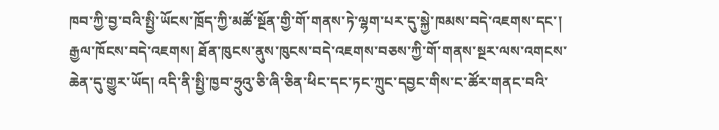ཁབ་ཀྱི་བྱ་བའི་སྤྱི་ཡོངས་ཁྲོད་ཀྱི་མཚོ་སྔོན་གྱི་གོ་གནས་ཏེ་ལྷག་པར་དུ་སྐྱེ་ཁམས་བདེ་འཇགས་དང་། རྒྱལ་ཁོངས་བདེ་འཇགས། ཐོན་ཁུངས་ནུས་ཁུངས་བདེ་འཇགས་བཅས་ཀྱི་གོ་གནས་སྔར་ལས་འགངས་ཆེན་དུ་གྱུར་ཡོད། འདི་ནི་སྤྱི་ཁྱབ་ཧྲུའུ་ཅི་ཞི་ཅིན་ཕིང་དང་ཏང་ཀྲུང་དབྱང་གིས་ང་ཚོར་གནང་བའི་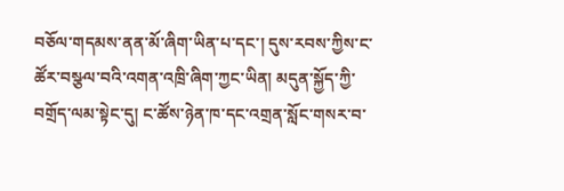བཅོལ་གདམས་ནན་མོ་ཞིག་ཡིན་པ་དང་། དུས་རབས་ཀྱིས་ང་ཚོར་བསྩལ་བའི་འགན་འཁྲི་ཞིག་ཀྱང་ཡིན། མདུན་སྐྱོད་ཀྱི་བགྲོད་ལམ་སྟེང་དུ། ང་ཚོས་ཉེན་ཁ་དང་འགྲན་སློང་གསར་བ་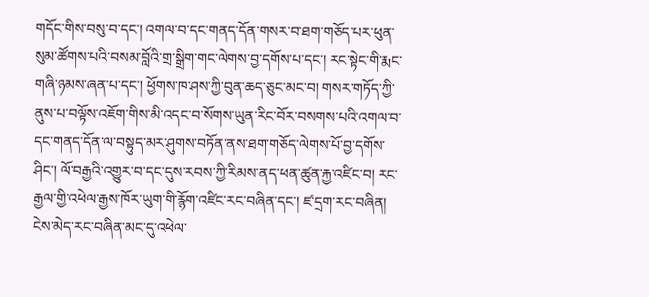གདོང་གིས་བསུ་བ་དང་། འགལ་བ་དང་གནད་དོན་གསར་བ་ཐག་གཅོད་པར་ཕུན་སུམ་ཚོགས་པའི་བསམ་བློའི་གྲ་སྒྲིག་གང་ལེགས་བྱ་དགོས་པ་དང་། རང་སྟེང་གི་རྨང་གཞི་ཉམས་ཞན་པ་དང་། ཕྱོགས་ཁ་ཤས་ཀྱི་བུན་ཆད་ཅུང་མང་བ། གསར་གཏོད་ཀྱི་ནུས་པ་བལྟོས་འཇོག་གིས་མི་འདང་བ་སོགས་ཡུན་རིང་བོར་བསགས་པའི་འགལ་བ་དང་གནད་དོན་ལ་བསྟུད་མར་ཤུགས་བཏོན་ནས་ཐག་གཅོད་ལེགས་པོ་བྱ་དགོས་ཤིང་། ལོ་བརྒྱའི་འགྱུར་བ་དང་དུས་རབས་ཀྱི་རིམས་ནད་ཕན་ཚུན་རྐྱ་འཛིང་བ། རང་རྒྱལ་གྱི་འཕེལ་རྒྱས་ཁོར་ཡུག་གི་རྙོག་འཛིང་རང་བཞིན་དང་། ཛ་དྲག་རང་བཞིན། ངེས་མེད་རང་བཞིན་མང་དུ་འཕེལ་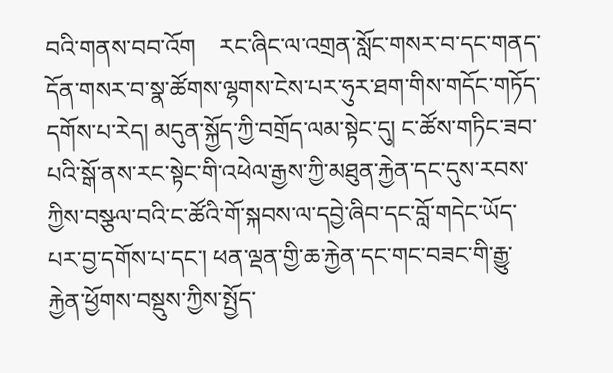བའི་གནས་བབ་འོག    རང་ཞིང་ལ་འགྲན་སློང་གསར་བ་དང་གནད་དོན་གསར་བ་སྣ་ཚོགས་ལྷགས་ངེས་པར་ཧུར་ཐག་གིས་གདོང་གཏོད་དགོས་པ་རེད། མདུན་སྐྱོད་ཀྱི་བགྲོད་ལམ་སྟེང་དུ། ང་ཚོས་གཏིང་ཟབ་པའི་སྒོ་ནས་རང་སྟེང་གི་འཕེལ་རྒྱས་ཀྱི་མཐུན་རྐྱེན་དང་དུས་རབས་ཀྱིས་བསྩལ་བའི་ང་ཚོའི་གོ་སྐབས་ལ་དབྱེ་ཞིབ་དང་བློ་གདེང་ཡོད་པར་བྱ་དགོས་པ་དང་། ཕན་ལྡན་གྱི་ཆ་རྐྱེན་དང་གང་བཟང་གི་རྒྱུ་རྐྱེན་ཕྱོགས་བསྡུས་ཀྱིས་སྤྱོད་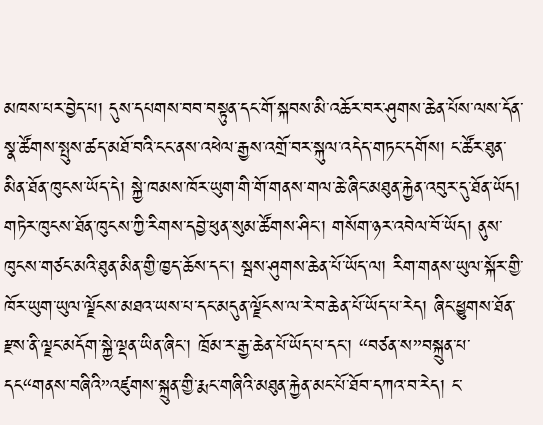མཁས་པར་བྱེད་པ། དུས་དཔགས་བབ་བསྟུན་དང་གོ་སྐབས་མི་འཆོར་བར་ཤུགས་ཆེན་པོས་ལས་དོན་སྣ་ཚོགས་སྤུས་ཚད་མཐོ་བའི་ངང་ནས་འཕེལ་རྒྱས་འགྲོ་བར་སྐུལ་འདེད་གཏང་དགོས། ང་ཚོར་ཐུན་མིན་ཐོན་ཁུངས་ཡོད་དེ། སྐྱེ་ཁམས་ཁོར་ཡུག་གི་གོ་གནས་གལ་ཆེ་ཞིང་མཐུན་རྐྱེན་འབུར་དུ་ཐོན་ཡོད། གཏེར་ཁུངས་ཐོན་ཁུངས་ཀྱི་རིགས་དབྱེ་ཕུན་སུམ་ཚོགས་ཤིང་། གསོག་ཉར་འབེལ་བོ་ཡོད། ནུས་ཁུངས་གཙང་མའི་ཐུན་མིན་གྱི་ཁྱད་ཆོས་དང་། སྦས་ཤུགས་ཆེན་པོ་ཡོད་ལ། རིག་གནས་ཡུལ་སྐོར་གྱི་ཁོར་ཡུག་ཡུལ་ལྗོངས་མཐའ་ཡས་པ་དང་མདུན་ལྗོངས་ལ་རེ་བ་ཆེན་པོ་ཡོད་པ་རེད། ཞིང་ཕྱུགས་ཐོན་རྫས་ནི་ལྗང་མདོག་སྐྱེ་ལྡན་ཡིན་ཞིང་། ཁྲོམ་ར་རྒྱ་ཆེན་པོ་ཡོད་པ་དང་། “བཙན་ས”བསྐྲུན་པ་དང“གནས་བཞིའི”འཛུགས་སྐྲུན་གྱི་རྨང་གཞིའི་མཐུན་རྐྱེན་མང་པོ་ཐོབ་དཀའ་བ་རེད། ང་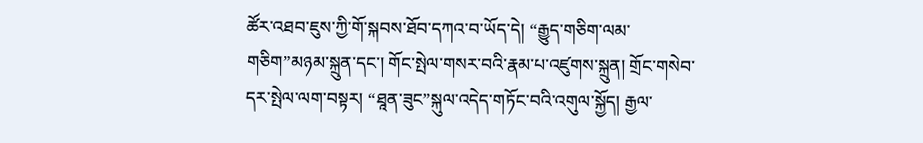ཚོར་འཐབ་ཇུས་ཀྱི་གོ་སྐབས་ཐོབ་དཀའ་བ་ཡོད་དེ། “རྒྱུད་གཅིག་ལམ་གཅིག”མཉམ་སྐྲུན་དང་། གོང་སྤེལ་གསར་བའི་རྣམ་པ་འཛུགས་སྐྲུན། གྲོང་གསེབ་དར་སྤེལ་ལག་བསྟར། “ཐཱན་ཟུང”སྐུལ་འདེད་གཏོང་བའི་འགུལ་སྐྱོད། རྒྱལ་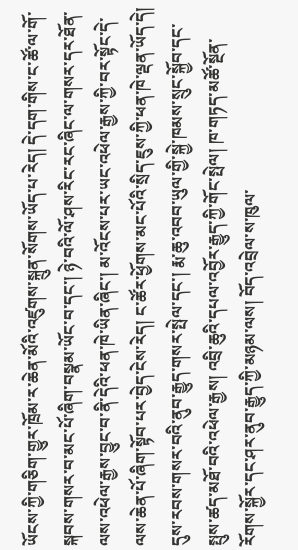ཡོངས་ཀྱི་གཅིག་གྱུར་ཁྲོམ་ར་ཆེན་མོའི་འཛུགས་སྐྲུན་སོགས་ཡོད་པ་རེད། དེ་དག་གིས་ང་ཚོ་ལ་གོ་སྐབས་གསར་བ་མང་པོ་ཞིག་བསྣམ་ཡོང་བ་དང་། ཉེ་བའི་ལོ་ཤས་རིང་རང་ཞིང་ལ་གསར་དར་ཐོན་ལས་འཕེལ་རྒྱས་བྱུང་བ་ནི་དེའི་ཕན་ཁེ་ཡིན་ཞིང་། མ་འོངས་པར་ཡང་འཕེལ་རྒྱས་ཀྱི་བར་སྟོང་དེ་ལས་ཆེན་པོ་ཞིག་སྟོབ་པར་བྱེད་ངེས་རེད། ང་ཚོར་ཕྱོགས་མང་པོའི་སྲིད་ཇུས་ཀྱི་ཕན་ཁེ་ལྡན་ཡོད་དེ། དུས་རབས་གསར་བའི་ནུབ་རྒྱུད་གསར་སྤེལ་དང་། རྨ་ཆུ་འབབ་ཡུལ་གྱི་སྐྱེ་ཁམས་སྲུང་སྐྱོབ་དང་སྤུས་ཚད་མཐོ་བའི་འཕེལ་རྒྱས། འབྲི་ཆུའི་དཔལ་འབྱོར་རྒྱུད་ཀྱི་གོང་སྤེལ། ཁ་གཏད་མཚོ་སྔོན་རོགས་སྐྱོར་དང་ཤར་ནུབ་རྒྱུད་ཀྱི་མཉམ་ལས། བོད་འབྲེལ་ས་ཁུལ་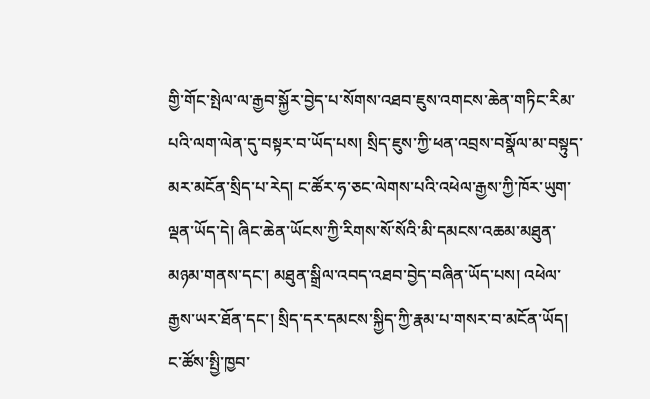གྱི་གོང་སྤེལ་ལ་རྒྱབ་སྐྱོར་བྱེད་པ་སོགས་འཐབ་ཇུས་འགངས་ཆེན་གཏིང་རིམ་པའི་ལག་ལེན་དུ་བསྟར་བ་ཡོད་པས། སྲིད་ཇུས་ཀྱི་ཕན་འབྲས་བསྣོལ་མ་བསྟུད་མར་མངོན་སྲིད་པ་རེད། ང་ཚོར་ཧ་ཅང་ལེགས་པའི་འཕེལ་རྒྱས་ཀྱི་ཁོར་ཡུག་ལྡན་ཡོད་དེ། ཞིང་ཆེན་ཡོངས་ཀྱི་རིགས་སོ་སོའི་མི་དམངས་འཆམ་མཐུན་མཉམ་གནས་དང་། མཐུན་སྒྲིལ་འབད་འཐབ་བྱེད་བཞིན་ཡོད་པས། འཕེལ་རྒྱས་ཡར་ཐོན་དང་། སྲིད་དར་དམངས་སྐྱིད་ཀྱི་རྣམ་པ་གསར་བ་མངོན་ཡོད། ང་ཚོས་སྤྱི་ཁྱབ་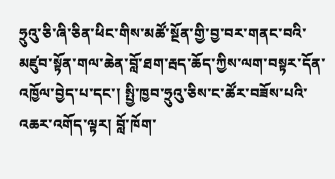ཧྲུའུ་ཅི་ཞི་ཅིན་ཕིང་གིས་མཚོ་སྔོན་གྱི་བྱ་བར་གནང་བའི་མཛུབ་སྟོན་གལ་ཆེན་བློ་ཐག་རྦད་ཆོད་ཀྱིས་ལག་བསྟར་དོན་འཁྱོལ་བྱེད་པ་དང་། སྤྱི་ཁྱབ་ཧྲུའུ་ཅིས་ང་ཚོར་བཟོས་པའི་འཆར་འགོད་ལྟར། བློ་ཁོག་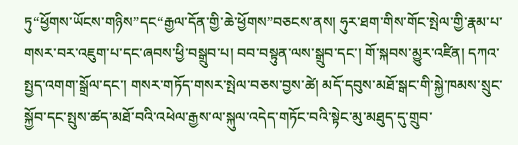ཏུ“ཕྱོགས་ཡོངས་གཉིས”དང“རྒྱལ་དོན་གྱི་ཆེ་ཕྱོགས”བཅངས་ནས། ཧུར་ཐག་གིས་གོང་སྤེལ་གྱི་རྣམ་པ་གསར་བར་འཇུག་པ་དང་ཞབས་ཕྱི་བསྒྲུབ་པ། བབ་བསྟུན་ལས་སྒྲུབ་དང་། གོ་སྐབས་མྱུར་འཛིན། དཀའ་སྤྱད་འགག་སྒྲོལ་དང་། གསར་གཏོད་གསར་སྤེལ་བཅས་བྱས་ཚེ། མདོ་དབུས་མཐོ་སྒང་གི་སྐྱེ་ཁམས་སྲུང་སྐྱོབ་དང་སྤུས་ཚད་མཐོ་བའི་འཕེལ་རྒྱས་ལ་སྐུལ་འདེད་གཏོང་བའི་སྟེང་མུ་མཐུད་དུ་གྲུབ་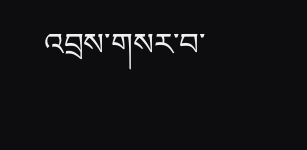འབྲས་གསར་བ་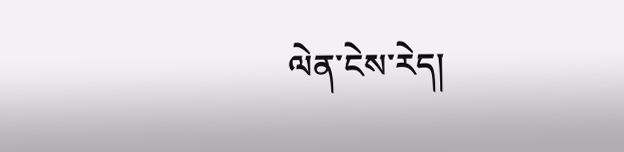ལེན་ངེས་རེད།